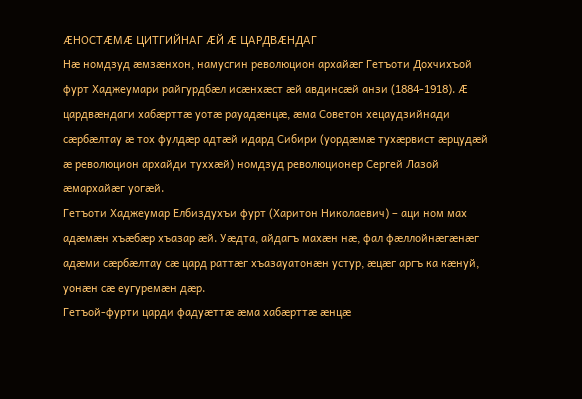ÆНОСТÆМÆ ЦИТГИЙНАГ ÆЙ Æ ЦАРДВÆНДАГ
Нæ номдзуд æмзæнхон, намусгин революцион архайæг Гетъоти Дохчихъой фурт Хаджеумари райгурдбæл исæнхæст æй авдинсæй анзи (1884-1918). Æ цардвæндаги хабæрттæ уотæ рауадæнцæ, æма Советон хецаудзийнади сæрбæлтау æ тох фулдæр адтæй идард Сибири (уордæмæ тухæрвист æрцудæй æ революцион архайди туххæй) номдзуд революционер Сергей Лазой æмархайæг уогæй.
Гетъоти Хаджеумар Елбиздухъи фурт (Харитон Николаевич) – аци ном мах адæмæн хъæбæр хъазар æй. Уæдта, айдагъ махæн нæ, фал фæллойнæгæнæг адæми сæрбæлтау сæ цард раттæг хъазауатонæн устур, æцæг аргъ ка кæнуй, уонæн сæ еугуремæн дæр.
Гетъой-фурти царди фадуæттæ æма хабæрттæ æнцæ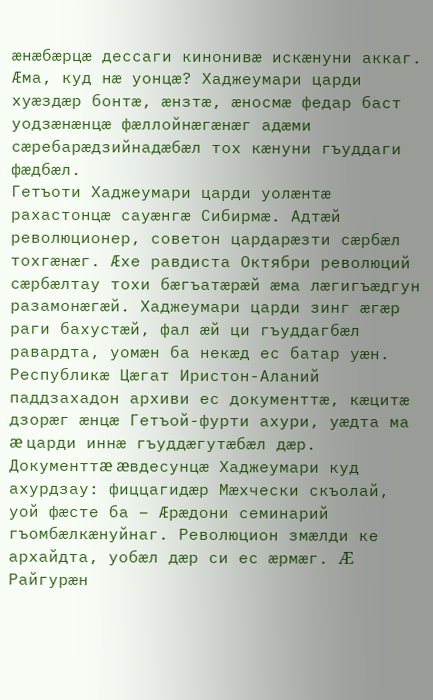æнæбæрцæ дессаги кинонивæ искæнуни аккаг. Æма, куд нæ уонцæ? Хаджеумари царди хуæздæр бонтæ, æнзтæ, æносмæ федар баст уодзæнæнцæ фæллойнæгæнæг адæми сæребарæдзийнадæбæл тох кæнуни гъуддаги фæдбæл.
Гетъоти Хаджеумари царди уолæнтæ рахастонцæ сауæнгæ Сибирмæ. Адтæй революционер, советон цардарæзти сæрбæл тохгæнæг. Æхе равдиста Октябри революций сæрбæлтау тохи бæгъатæрæй æма лæгигъæдгун разамонæгæй. Хаджеумари царди зинг æгæр раги бахустæй, фал æй ци гъуддагбæл равардта, уомæн ба некæд ес батар уæн.
Республикæ Цæгат Иристон-Аланий паддзахадон архиви ес документтæ, кæцитæ дзорæг æнцæ Гетъой-фурти ахури, уæдта ма æ царди иннæ гъуддæгутæбæл дæр. Документтæ æвдесунцæ Хаджеумари куд ахурдзау: фиццагидæр Мæхчески скъолай, уой фæсте ба – Æрæдони семинарий гъомбæлкæнуйнаг. Революцион змæлди ке архайдта, уобæл дæр си ес æрмæг. Æ Райгурæн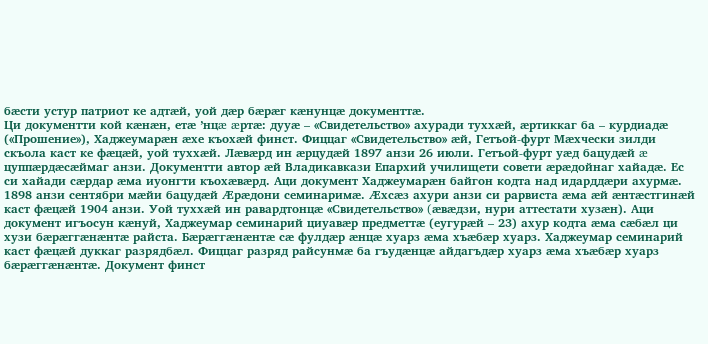бæсти устур патриот ке адтæй, уой дæр бæрæг кæнунцæ документтæ.
Ци документти кой кæнæн, етæ ’нцæ æртæ: дууæ – «Свидетельство» ахуради туххæй, æртиккаг ба – курдиадæ («Прошение»), Хаджеумарæн æхе къохæй финст. Фиццаг «Свидетельство» æй, Гетъой-фурт Мæхчески зилди скъола каст ке фæцæй, уой туххæй. Лæвæрд ин æрцудæй 1897 анзи 26 июли. Гетъой-фурт уæд бацудæй æ цуппæрдæсæймаг анзи. Документти автор æй Владикавкази Епархий училищети совети æрæдойнаг хайадæ. Ес си хайади сæрдар æма иуонгти къохæвæрд. Аци документ Хаджеумарæн байгон кодта над идарддæри ахурмæ. 1898 анзи сентябри мæйи бацудæй Æрæдони семинаримæ. Æхсæз ахури анзи си рарвиста æма æй æнтæстгинæй каст фæцæй 1904 анзи. Уой туххæй ин равардтонцæ «Свидетельство» (æвæдзи, нури аттестати хузæн). Аци документ игъосун кæнуй, Хаджеумар семинарий циуавæр предметтæ (еугурæй – 23) ахур кодта æма сæбæл ци хузи бæрæггæнæнтæ райста. Бæрæггæнæнтæ сæ фулдæр æнцæ хуарз æма хъæбæр хуарз. Хаджеумар семинарий каст фæцæй дуккаг разрядбæл. Фиццаг разряд райсунмæ ба гъудæнцæ айдагъдæр хуарз æма хъæбæр хуарз бæрæггæнæнтæ. Документ финст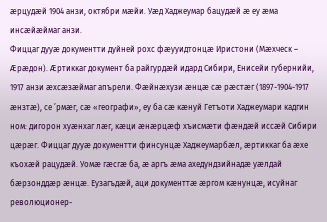æрцудæй 1904 анзи, октябри мæйи. Уæд Хаджеумар бацудæй æ еу æма инсæйæймаг анзи.
Фиццаг дууæ документти дуйней рохс фæууидтонцæ Иристони (Мæхческ – Æрæдон). Æртиккаг документ ба райгурдæй идард Сибири, Енисейи губернийи, 1917 анзи æхсæзæймаг апърели. Фæйнæхузи æнцæ сæ рæстæг (1897-1904-1917 æнзтæ), се ’рмæг, сæ «географи», еу ба сæ кæнуй Гетъоти Хаджеумари кадгин ном: дигорон хуæнхаг лæг, кæци æнæрцæф хъисмæти фæндæй иссæй Сибири цæрæг. Фиццаг дууæ документти финсунцæ Хаджеумарбæл, æртиккаг ба æхе къохæй рацудæй. Уомæ гæсгæ ба, æ аргъ æма ахедундзийнадæ уæлдай бæрзонддæр æнцæ. Еузагъдæй, аци документтæ æргом кæнунцæ, исуйнаг революционер-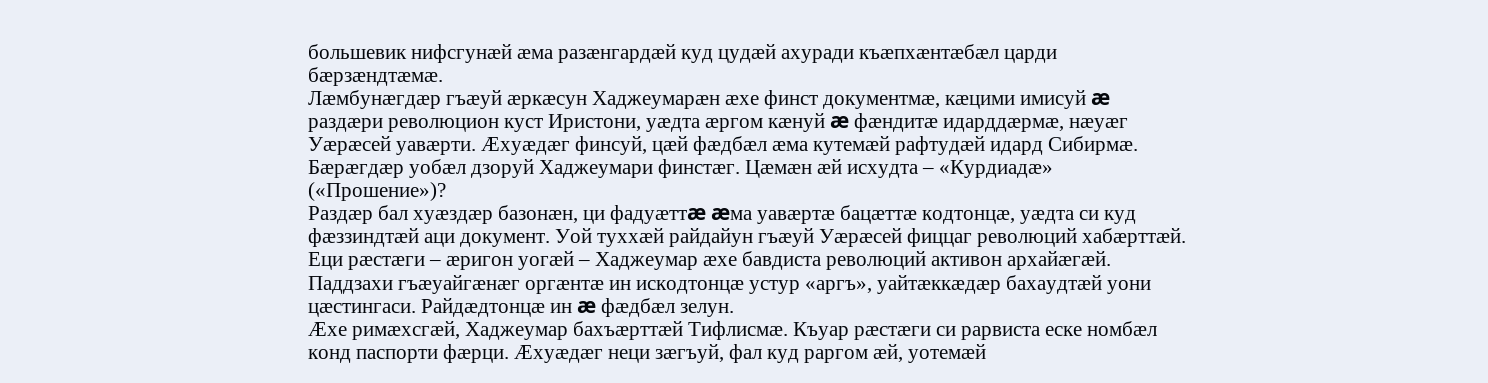большевик нифсгунæй æма разæнгардæй куд цудæй ахуради къæпхæнтæбæл царди бæрзæндтæмæ.
Лæмбунæгдæр гъæуй æркæсун Хаджеумарæн æхе финст документмæ, кæцими имисуй æ раздæри революцион куст Иристони, уæдта æргом кæнуй æ фæндитæ идарддæрмæ, нæуæг Уæрæсей уавæрти. Æхуæдæг финсуй, цæй фæдбæл æма кутемæй рафтудæй идард Сибирмæ. Бæрæгдæр уобæл дзоруй Хаджеумари финстæг. Цæмæн æй исхудта – «Курдиадæ» («Прошение»)?
Раздæр бал хуæздæр базонæн, ци фадуæттæ æма уавæртæ бацæттæ кодтонцæ, уæдта си куд фæззиндтæй аци документ. Уой туххæй райдайун гъæуй Уæрæсей фиццаг революций хабæрттæй. Еци рæстæги – æригон уогæй – Хаджеумар æхе бавдиста революций активон архайæгæй. Паддзахи гъæуайгæнæг оргæнтæ ин искодтонцæ устур «аргъ», уайтæккæдæр бахаудтæй уони цæстингаси. Райдæдтонцæ ин æ фæдбæл зелун.
Æхе римæхсгæй, Хаджеумар бахъæрттæй Тифлисмæ. Къуар рæстæги си рарвиста еске номбæл конд паспорти фæрци. Æхуæдæг неци зæгъуй, фал куд раргом æй, уотемæй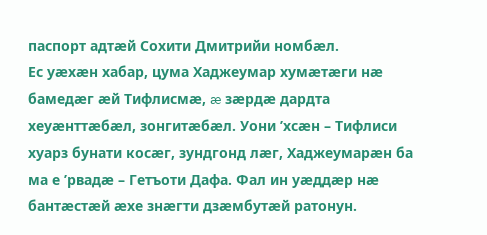паспорт адтæй Сохити Дмитрийи номбæл.
Ес уæхæн хабар, цума Хаджеумар хумæтæги нæ бамедæг æй Тифлисмæ, æ зæрдæ дардта хеуæнттæбæл, зонгитæбæл. Уони ’хсæн – Тифлиси хуарз бунати косæг, зундгонд лæг, Хаджеумарæн ба ма е ’рвадæ – Гетъоти Дафа. Фал ин уæддæр нæ бантæстæй æхе знæгти дзæмбутæй ратонун.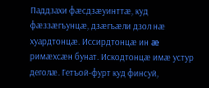Паддзахи фæсдзæуинттæ, куд фæззæгъунцæ, дзæгъæли дзол нæ хуардтонцæ. Иссирдтонцæ ин æ римæхсæн бунат. Искодтонцæ имæ устур деголæ. Гетъой-фурт куд финсуй,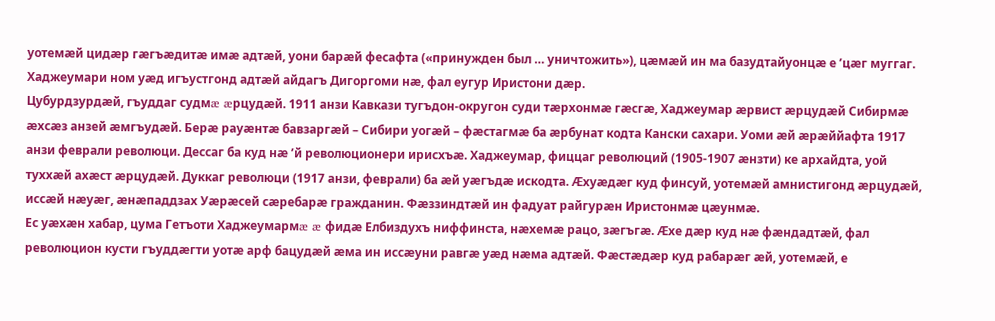уотемæй цидæр гæгъæдитæ имæ адтæй, уони барæй фесафта («принужден был … уничтожить»), цæмæй ин ма базудтайуонцæ е ’цæг муггаг. Хаджеумари ном уæд игъустгонд адтæй айдагъ Дигоргоми нæ, фал еугур Иристони дæр.
Цубурдзурдæй, гъуддаг судмæ æрцудæй. 1911 анзи Кавкази тугъдон-округон суди тæрхонмæ гæсгæ, Хаджеумар æрвист æрцудæй Сибирмæ æхсæз анзей æмгъудæй. Берæ рауæнтæ бавзаргæй – Сибири уогæй – фæстагмæ ба æрбунат кодта Кански сахари. Уоми æй æрæййафта 1917 анзи феврали революци. Дессаг ба куд нæ ’й революционери ирисхъæ. Хаджеумар, фиццаг революций (1905-1907 æнзти) ке архайдта, уой туххæй ахæст æрцудæй. Дуккаг революци (1917 анзи, феврали) ба æй уæгъдæ искодта. Æхуæдæг куд финсуй, уотемæй амнистигонд æрцудæй, иссæй нæуæг, æнæпаддзах Уæрæсей сæребарæ гражданин. Фæззиндтæй ин фадуат райгурæн Иристонмæ цæунмæ.
Ес уæхæн хабар, цума Гетъоти Хаджеумармæ æ фидæ Елбиздухъ ниффинста, нæхемæ рацо, зæгъгæ. Æхе дæр куд нæ фæндадтæй, фал революцион кусти гъуддæгти уотæ арф бацудæй æма ин иссæуни равгæ уæд нæма адтæй. Фæстæдæр куд рабарæг æй, уотемæй, е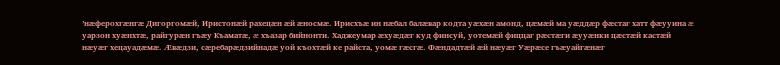’нæферохгæнгæ Дигоргомæй, Иристонæй рахецæн æй æносмæ. Ирисхъæ ин нæбал балæвар кодта уæхæн амонд, цæмæй ма уæддæр фæстаг хатт фæууина æ уарзон хуæнхтæ, райгурæн гъæу Къаматæ, æ хъазар бийнонти. Хаджеумар æхуæдæг куд финсуй, уотемæй фиццаг рæстæги æууæнки цæстæй кастæй нæуæг хецауадæмæ. Æвæдзи, сæребарæдзийнадæ уой къохтæй ке райста, уомæ гæсгæ. Фæндадтæй æй нæуæг Уæрæсе гъæуайгæнæг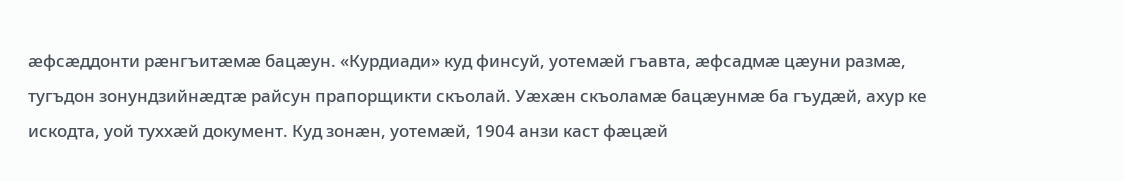æфсæддонти рæнгъитæмæ бацæун. «Курдиади» куд финсуй, уотемæй гъавта, æфсадмæ цæуни размæ, тугъдон зонундзийнæдтæ райсун прапорщикти скъолай. Уæхæн скъоламæ бацæунмæ ба гъудæй, ахур ке искодта, уой туххæй документ. Куд зонæн, уотемæй, 1904 анзи каст фæцæй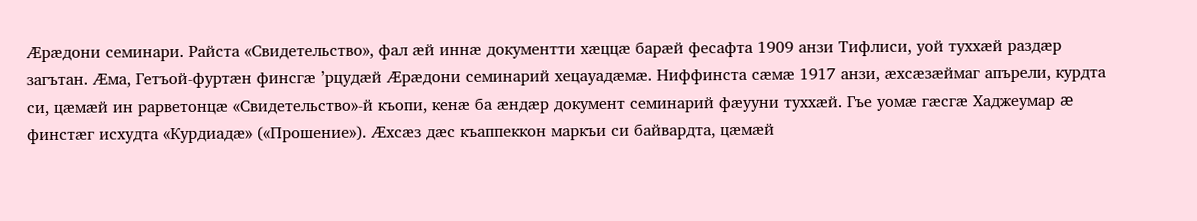Æрæдони семинари. Райста «Свидетельство», фал æй иннæ документти хæццæ барæй фесафта 1909 анзи Тифлиси, уой туххæй раздæр загътан. Æма, Гетъой-фуртæн финсгæ ’рцудæй Æрæдони семинарий хецауадæмæ. Ниффинста сæмæ 1917 анзи, æхсæзæймаг апърели, курдта си, цæмæй ин рарветонцæ «Свидетельство»-й къопи, кенæ ба æндæр документ семинарий фæууни туххæй. Гъе уомæ гæсгæ Хаджеумар æ финстæг исхудта «Курдиадæ» («Прошение»). Æхсæз дæс къаппеккон маркъи си байвардта, цæмæй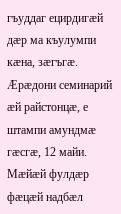гъуддаг ецирдигæй дæр ма къулумпи кæна, зæгъгæ. Æрæдони семинарий æй райстонцæ, е штампи амундмæ гæсгæ, 12 майи. Мæйæй фулдæр фæцæй надбæл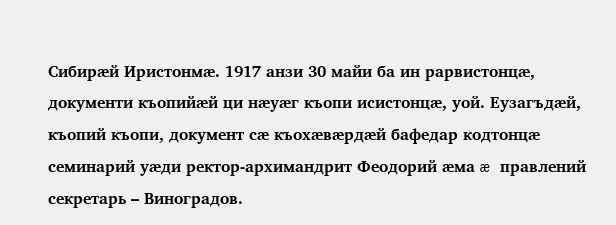Сибирæй Иристонмæ. 1917 анзи 30 майи ба ин рарвистонцæ, документи къопийæй ци нæуæг къопи исистонцæ, уой. Еузагъдæй, къопий къопи, документ сæ къохæвæрдæй бафедар кодтонцæ семинарий уæди ректор-архимандрит Феодорий æма æ правлений секретарь – Виноградов.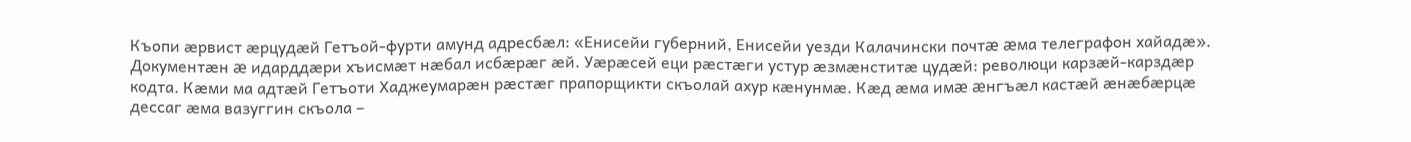Къопи æрвист æрцудæй Гетъой-фурти амунд адресбæл: «Енисейи губерний, Енисейи уезди Калачински почтæ æма телеграфон хайадæ». Документæн æ идарддæри хъисмæт нæбал исбæрæг æй. Уæрæсей еци рæстæги устур æзмæнститæ цудæй: революци карзæй-карздæр кодта. Кæми ма адтæй Гетъоти Хаджеумарæн рæстæг прапорщикти скъолай ахур кæнунмæ. Кæд æма имæ æнгъæл кастæй æнæбæрцæ дессаг æма вазуггин скъола –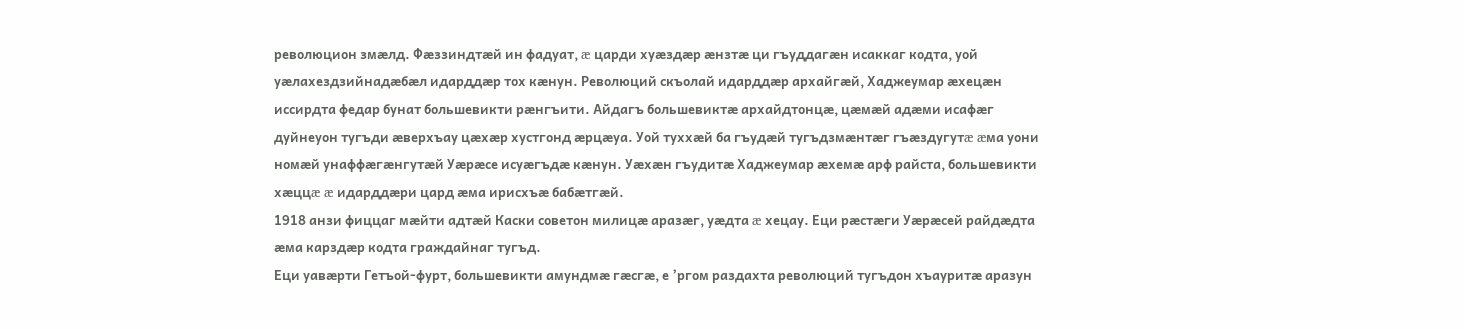революцион змæлд. Фæззиндтæй ин фадуат, æ царди хуæздæр æнзтæ ци гъуддагæн исаккаг кодта, уой уæлахездзийнадæбæл идарддæр тох кæнун. Революций скъолай идарддæр архайгæй, Хаджеумар æхецæн иссирдта федар бунат большевикти рæнгъити. Айдагъ большевиктæ архайдтонцæ, цæмæй адæми исафæг дуйнеуон тугъди æверхъау цæхæр хустгонд æрцæуа. Уой туххæй ба гъудæй тугъдзмæнтæг гъæздугутæ æма уони номæй унаффæгæнгутæй Уæрæсе исуæгъдæ кæнун. Уæхæн гъудитæ Хаджеумар æхемæ арф райста, большевикти хæццæ æ идарддæри цард æма ирисхъæ бабæтгæй.
1918 анзи фиццаг мæйти адтæй Каски советон милицæ аразæг, уæдта æ хецау. Еци рæстæги Уæрæсей райдæдта æма карздæр кодта граждайнаг тугъд.
Еци уавæрти Гетъой-фурт, большевикти амундмæ гæсгæ, е ’ргом раздахта революций тугъдон хъауритæ аразун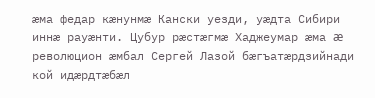æма федар кæнунмæ Кански уезди, уæдта Сибири иннæ рауæнти. Цубур рæстæгмæ Хаджеумар æма æ революцион æмбал Сергей Лазой бæгъатæрдзийнади кой идæрдтæбæл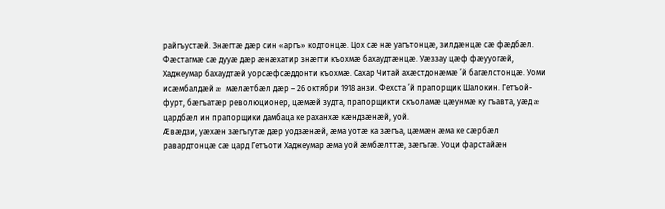райгъустæй. Знæгтæ дæр син «аргъ» кодтонцæ. Цох сæ нæ уагътонцæ, зилдæнцæ сæ фæдбæл. Фæстагмæ сæ дууæ дæр æнæхатир знæгти къохмæ бахаудтæнцæ. Уæззау цæф фæууогæй, Хаджеумар бахаудтæй уорсæфсæддонти къохмæ. Сахар Читай ахæстдонæмæ ’й багæлстонцæ. Уоми исæмбалдæй æ мæлæтбæл дæр – 26 октябри 1918 анзи. Фехста ’й прапорщик Шалокин. Гетъой-фурт, бæгъатæр революционер, цæмæй зудта, прапорщикти скъоламæ цæунмæ ку гъавта, уæд æ цардбæл ин прапорщики дамбаца ке раханхæ кæндзæнæй, уой.
Æвæдзи, уæхæн зæгъгутæ дæр уодзæнæй, æма уотæ ка зæгъа, цæмæн æма ке сæрбæл равардтонцæ сæ цард Гетъоти Хаджеумар æма уой æмбæлттæ, зæгъгæ. Уоци фарстайæн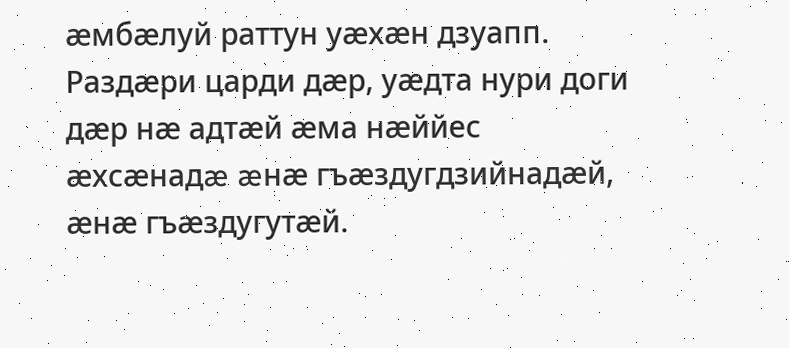æмбæлуй раттун уæхæн дзуапп.
Раздæри царди дæр, уæдта нури доги дæр нæ адтæй æма нæййес æхсæнадæ æнæ гъæздугдзийнадæй, æнæ гъæздугутæй.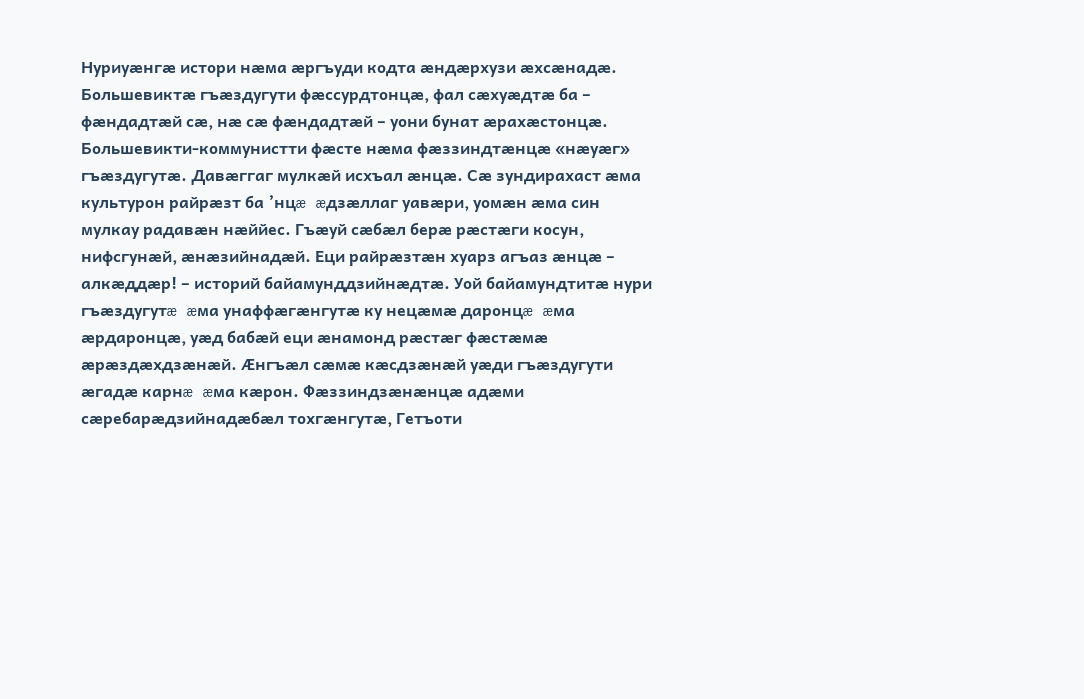Нуриуæнгæ истори нæма æргъуди кодта æндæрхузи æхсæнадæ. Большевиктæ гъæздугути фæссурдтонцæ, фал сæхуæдтæ ба – фæндадтæй сæ, нæ сæ фæндадтæй – уони бунат æрахæстонцæ. Большевикти-коммунистти фæсте нæма фæззиндтæнцæ «нæуæг» гъæздугутæ. Давæггаг мулкæй исхъал æнцæ. Сæ зундирахаст æма культурон райрæзт ба ’нцæ æдзæллаг уавæри, уомæн æма син мулкау радавæн нæййес. Гъæуй сæбæл берæ рæстæги косун, нифсгунæй, æнæзийнадæй. Еци райрæзтæн хуарз агъаз æнцæ – алкæддæр! – историй байамунддзийнæдтæ. Уой байамундтитæ нури гъæздугутæ æма унаффæгæнгутæ ку нецæмæ даронцæ æма æрдаронцæ, уæд бабæй еци æнамонд рæстæг фæстæмæ æрæздæхдзæнæй. Æнгъæл сæмæ кæсдзæнæй уæди гъæздугути æгадæ карнæ æма кæрон. Фæззиндзæнæнцæ адæми сæребарæдзийнадæбæл тохгæнгутæ, Гетъоти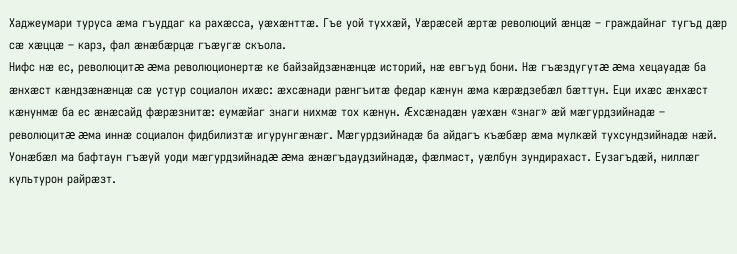Хаджеумари туруса æма гъуддаг ка рахæсса, уæхæнттæ. Гъе уой туххæй, Уæрæсей æртæ революций æнцæ – граждайнаг тугъд дæр сæ хæццæ – карз, фал æнæбæрцæ гъæугæ скъола.
Нифс нæ ес, революцитæ æма революционертæ ке байзайдзæнæнцæ историй, нæ евгъуд бони. Нæ гъæздугутæ æма хецауадæ ба æнхæст кæндзæнæнцæ сæ устур социалон ихæс: æхсæнади рæнгъитæ федар кæнун æма кæрæдзебæл бæттун. Еци ихæс æнхæст кæнунмæ ба ес æнæсайд фæрæзнитæ: еумæйаг знаги нихмæ тох кæнун. Æхсæнадæн уæхæн «знаг» æй мæгурдзийнадæ – революцитæ æма иннæ социалон фидбилизтæ игурунгæнæг. Мæгурдзийнадæ ба айдагъ къæбæр æма мулкæй тухсундзийнадæ нæй. Уонæбæл ма бафтаун гъæуй уоди мæгурдзийнадæ æма æнæгъдаудзийнадæ, фæлмаст, уæлбун зундирахаст. Еузагъдæй, ниллæг культурон райрæзт.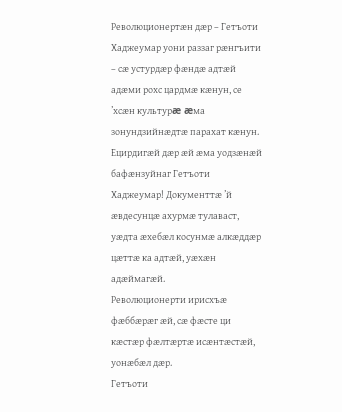Революционертæн дæр – Гетъоти Хаджеумар уони раззаг рæнгъити – сæ устурдæр фæндæ адтæй адæми рохс цардмæ кæнун, се ’хсæн культурæ æма зонундзийнæдтæ парахат кæнун. Ецирдигæй дæр æй æма уодзæнæй бафæнзуйнаг Гетъоти Хаджеумар! Документтæ ’й æвдесунцæ ахурмæ тулаваст, уæдта æхебæл косунмæ алкæддæр цæттæ ка адтæй, уæхæн адæймагæй.
Революционерти ирисхъæ фæббæрæг æй, сæ фæсте ци кæстæр фæлтæртæ исæнтæстæй, уонæбæл дæр.
Гетъоти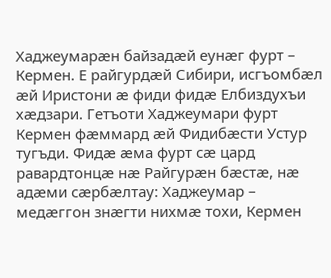Хаджеумарæн байзадæй еунæг фурт – Кермен. Е райгурдæй Сибири, исгъомбæл æй Иристони æ фиди фидæ Елбиздухъи хæдзари. Гетъоти Хаджеумари фурт Кермен фæммард æй Фидибæсти Устур тугъди. Фидæ æма фурт сæ цард равардтонцæ нæ Райгурæн бæстæ, нæ адæми сæрбæлтау: Хаджеумар – медæггон знæгти нихмæ тохи, Кермен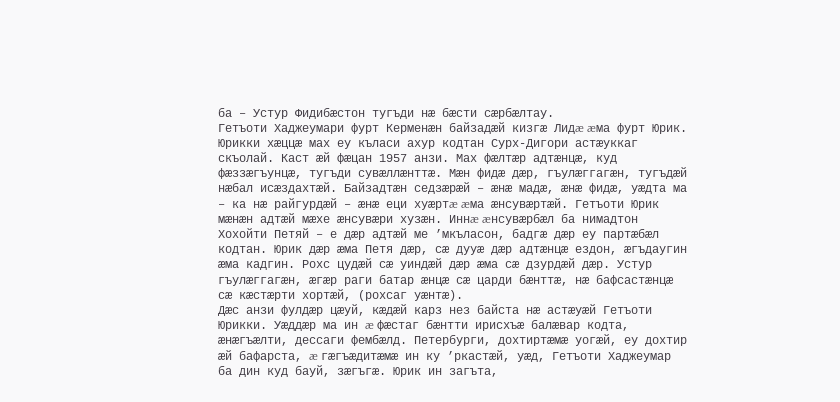ба – Устур Фидибæстон тугъди нæ бæсти сæрбæлтау.
Гетъоти Хаджеумари фурт Керменæн байзадæй кизгæ Лидæ æма фурт Юрик. Юрикки хæццæ мах еу къласи ахур кодтан Сурх-Дигори астæуккаг скъолай. Каст æй фæцан 1957 анзи. Мах фæлтæр адтæнцæ, куд фæззæгъунцæ, тугъди сувæллæнттæ. Мæн фидæ дæр, гъулæггагæн, тугъдæй нæбал исæздахтæй. Байзадтæн седзæрæй – æнæ мадæ, æнæ фидæ, уæдта ма – ка нæ райгурдæй – æнæ еци хуæртæ æма æнсувæртæй. Гетъоти Юрик мæнæн адтæй мæхе æнсувæри хузæн. Иннæ æнсувæрбæл ба нимадтон Хохойти Петяй – е дæр адтæй ме ’мкъласон, бадгæ дæр еу партæбæл кодтан. Юрик дæр æма Петя дæр, сæ дууæ дæр адтæнцæ ездон, æгъдаугин æма кадгин. Рохс цудæй сæ уиндæй дæр æма сæ дзурдæй дæр. Устур гъулæггагæн, æгæр раги батар æнцæ сæ царди бæнттæ, нæ бафсастæнцæ сæ кæстæрти хортæй, (рохсаг уæнтæ).
Дæс анзи фулдæр цæуй, кæдæй карз нез байста нæ астæуæй Гетъоти Юрикки. Уæддæр ма ин æ фæстаг бæнтти ирисхъæ балæвар кодта, æнæгъæлти, дессаги фембæлд. Петербурги, дохтиртæмæ уогæй, еу дохтир æй бафарста, æ гæгъæдитæмæ ин ку ’ркастæй, уæд, Гетъоти Хаджеумар ба дин куд бауй, зæгъгæ. Юрик ин загъта,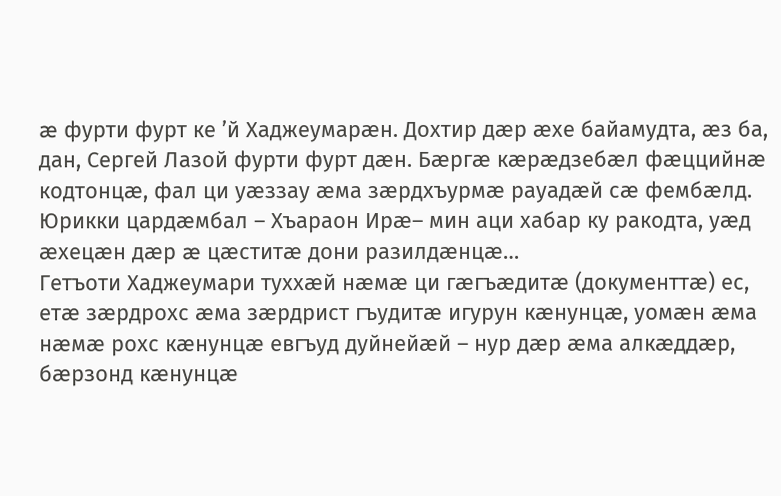æ фурти фурт ке ’й Хаджеумарæн. Дохтир дæр æхе байамудта, æз ба, дан, Сергей Лазой фурти фурт дæн. Бæргæ кæрæдзебæл фæццийнæ кодтонцæ, фал ци уæззау æма зæрдхъурмæ рауадæй сæ фембæлд. Юрикки цардæмбал – Хъараон Ирæ– мин аци хабар ку ракодта, уæд æхецæн дæр æ цæститæ дони разилдæнцæ…
Гетъоти Хаджеумари туххæй нæмæ ци гæгъæдитæ (документтæ) ес, етæ зæрдрохс æма зæрдрист гъудитæ игурун кæнунцæ, уомæн æма нæмæ рохс кæнунцæ евгъуд дуйнейæй – нур дæр æма алкæддæр, бæрзонд кæнунцæ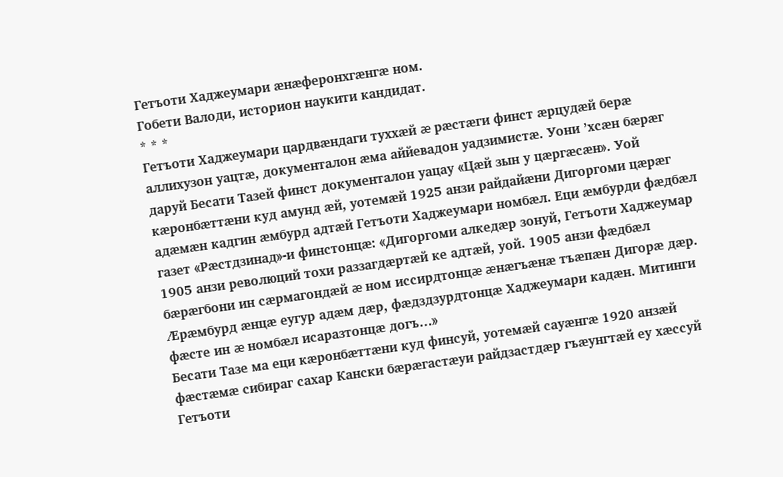Гетъоти Хаджеумари æнæферонхгæнгæ ном.
Гобети Валоди, историон наукити кандидат.
* * *
Гетъоти Хаджеумари цардвæндаги туххæй æ рæстæги финст æрцудæй берæ аллихузон уацтæ, документалон æма аййевадон уадзимистæ. Уони ’хсæн бæрæг даруй Бесати Тазей финст документалон уацау «Цæй зын у цæргæсæн». Уой кæронбæттæни куд амунд æй, уотемæй 1925 анзи райдайæни Дигоргоми цæрæг адæмæн кадгин æмбурд адтæй Гетъоти Хаджеумари номбæл. Еци æмбурди фæдбæл газет «Рæстдзинад»-и финстонцæ: «Дигоргоми алкедæр зонуй, Гетъоти Хаджеумар 1905 анзи революций тохи раззагдæртæй ке адтæй, уой. 1905 анзи фæдбæл бæрæгбони ин сæрмагондæй æ ном иссирдтонцæ æнæгъæнæ тъæпæн Дигорæ дæр. Æрæмбурд æнцæ еугур адæм дæр, фæдздзурдтонцæ Хаджеумари кадæн. Митинги фæсте ин æ номбæл исаразтонцæ догъ…»
Бесати Тазе ма еци кæронбæттæни куд финсуй, уотемæй сауæнгæ 1920 анзæй фæстæмæ сибираг сахар Кански бæрæгастæуи райдзастдæр гъæунгтæй еу хæссуй Гетъоти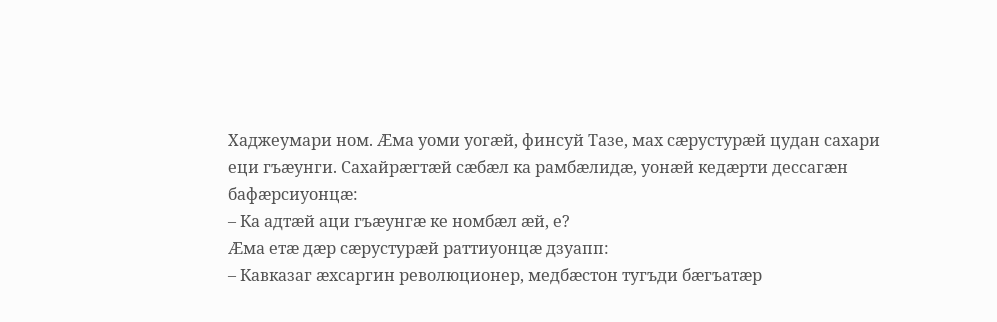Хаджеумари ном. Æма уоми уогæй, финсуй Тазе, мах сæрустурæй цудан сахари еци гъæунги. Сахайрæгтæй сæбæл ка рамбæлидæ, уонæй кедæрти дессагæн бафæрсиуонцæ:
– Ка адтæй аци гъæунгæ ке номбæл æй, е?
Æма етæ дæр сæрустурæй раттиуонцæ дзуапп:
– Кавказаг æхсаргин революционер, медбæстон тугъди бæгъатæр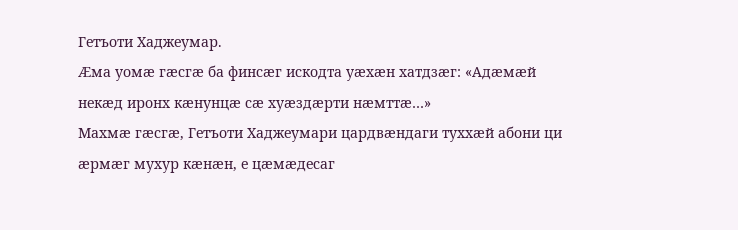Гетъоти Хаджеумар.
Æма уомæ гæсгæ ба финсæг искодта уæхæн хатдзæг: «Адæмæй некæд иронх кæнунцæ сæ хуæздæрти нæмттæ…»
Махмæ гæсгæ, Гетъоти Хаджеумари цардвæндаги туххæй абони ци æрмæг мухур кæнæн, е цæмæдесаг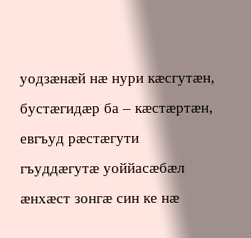уодзæнæй нæ нури кæсгутæн, бустæгидæр ба – кæстæртæн, евгъуд рæстæгути гъуддæгутæ уоййасæбæл æнхæст зонгæ син ке нæ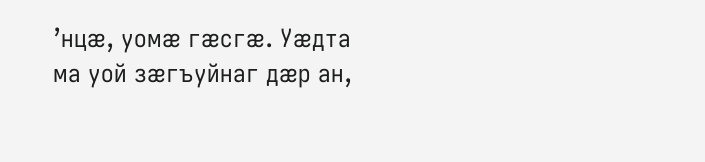’нцæ, уомæ гæсгæ. Уæдта ма уой зæгъуйнаг дæр ан,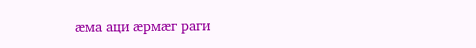æма аци æрмæг раги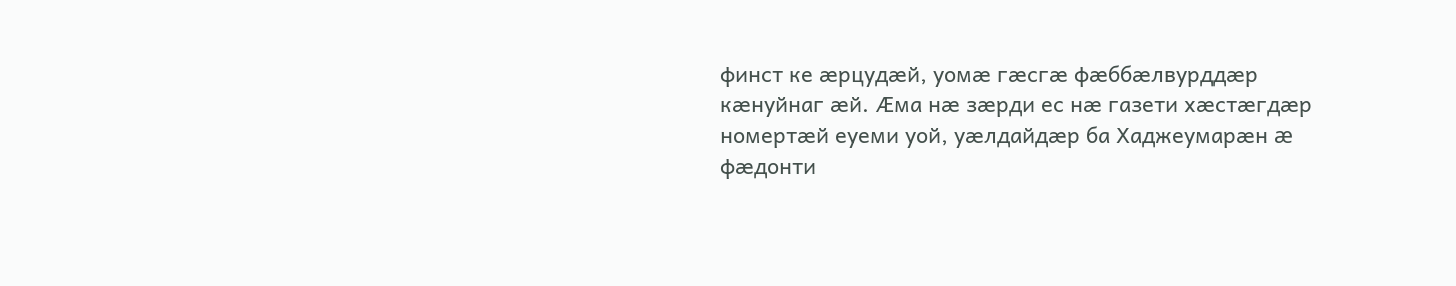финст ке æрцудæй, уомæ гæсгæ фæббæлвурддæр кæнуйнаг æй. Æма нæ зæрди ес нæ газети хæстæгдæр номертæй еуеми уой, уæлдайдæр ба Хаджеумарæн æ фæдонти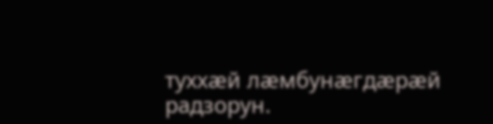туххæй лæмбунæгдæрæй радзорун.